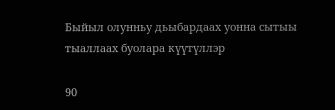Быйыл олунньу дьыбардаах уонна сытыы тыаллаах буолара күүтүллэр

90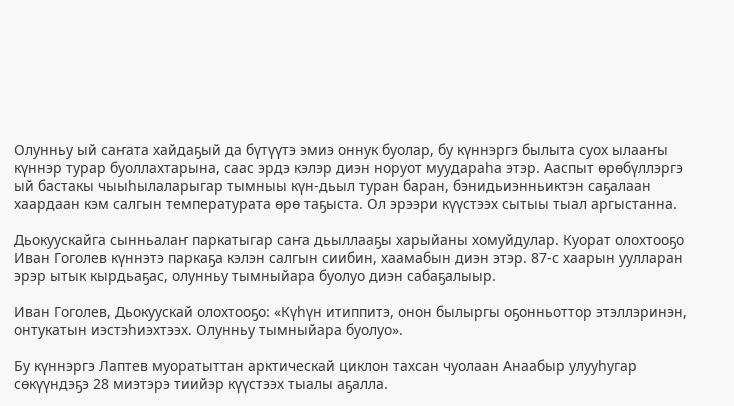Олунньу ый саҥата хайдаҕый да бүтүүтэ эмиэ оннук буолар, бу күннэргэ былыта суох ылааҥы күннэр турар буоллахтарына, саас эрдэ кэлэр диэн норуот муудараһа этэр. Ааспыт өрөбүллэргэ ый бастакы чыыһылаларыгар тымныы күн-дьыл туран баран, бэнидьиэнньиктэн саҕалаан хаардаан кэм салгын температурата өрө таҕыста. Ол эрээри күүстээх сытыы тыал аргыстанна.

Дьокуускайга сынньалаҥ паркатыгар саҥа дьыллааҕы харыйаны хомуйдулар. Куорат олохтооҕо Иван Гоголев күннэтэ паркаҕа кэлэн салгын сиибин, хаамабын диэн этэр. 87-с хаарын уулларан эрэр ытык кырдьаҕас, олунньу тымныйара буолуо диэн сабаҕалыыр.

Иван Гоголев, Дьокуускай олохтооҕо: «Күһүн итиппитэ, онон былыргы оҕонньоттор этэллэринэн, онтукатын иэстэһиэхтээх. Олунньу тымныйара буолуо».

Бу күннэргэ Лаптев муоратыттан арктическай циклон тахсан чуолаан Анаабыр улууһугар сөкүүндэҕэ 28 миэтэрэ тиийэр күүстээх тыалы аҕалла.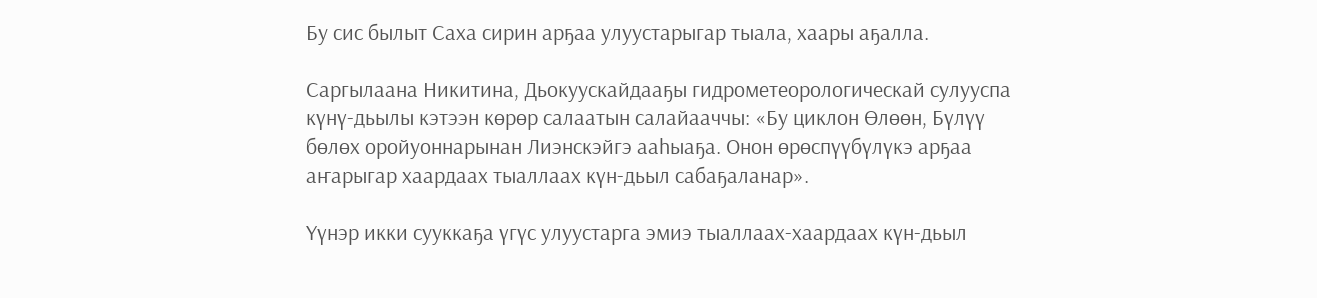Бу сис былыт Саха сирин арҕаа улуустарыгар тыала, хаары аҕалла.

Саргылаана Никитина, Дьокуускайдааҕы гидрометеорологическай сулууспа күнү-дьылы кэтээн көрөр салаатын салайааччы: «Бу циклон Өлөөн, Бүлүү бөлөх оройуоннарынан Лиэнскэйгэ ааһыаҕа. Онон өрөспүүбүлүкэ арҕаа аҥарыгар хаардаах тыаллаах күн-дьыл сабаҕаланар».

Үүнэр икки сууккаҕа үгүс улуустарга эмиэ тыаллаах-хаардаах күн-дьыл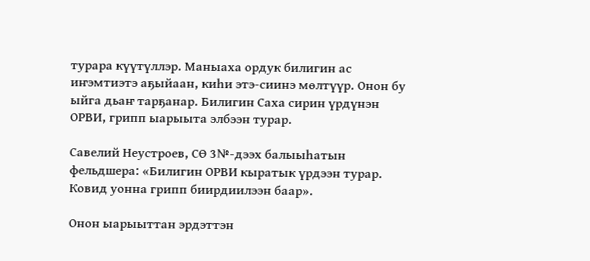турара күүтүллэр. Маныаха ордук билигин ас иҥэмтиэтэ аҕыйаан, киһи этэ-сиинэ мөлтүүр. Онон бу ыйга дьаҥ тарҕанар. Билигин Саха сирин үрдүнэн ОРВИ, грипп ыарыыта элбээн турар.

Савелий Неустроев, СӨ 3№-дээх балыыһатын фельдшера: «Билигин ОРВИ кыратык үрдээн турар. Ковид уонна грипп биирдиилээн баар».

Онон ыарыыттан эрдэттэн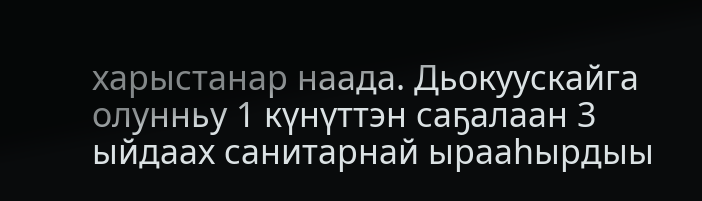харыстанар наада. Дьокуускайга олунньу 1 күнүттэн саҕалаан 3 ыйдаах санитарнай ырааһырдыы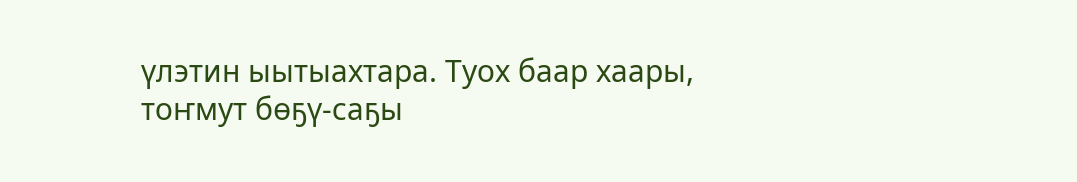үлэтин ыытыахтара. Туох баар хаары, тоҥмут бөҕү-саҕы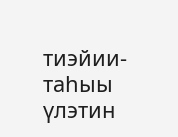тиэйии-таһыы үлэтин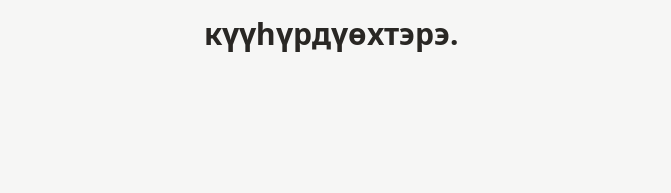күүһүрдүөхтэрэ.